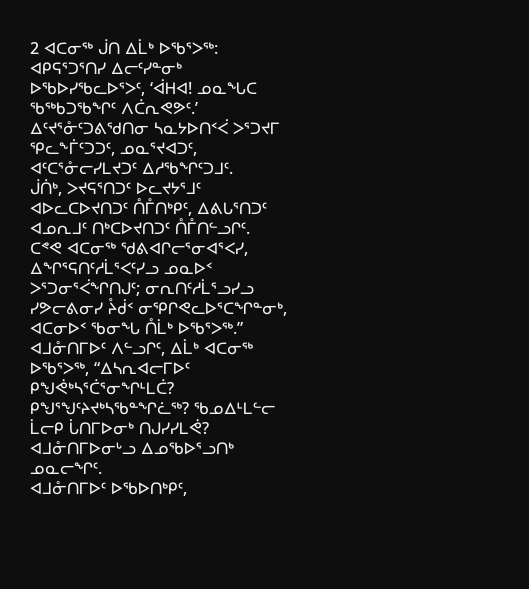2 ᐊᑕᓂᖅ ᒎᑎ ᐃᒫᒃ ᐅᖃᕐᐳᖅ: ᐊᑭᕋᕐᑐᕐᑎᓯ ᐃᓕᑦᓯᓐᓂᒃ ᐅᖃᐅᓯᖃᓚᐅᕐᐳᑦ, ‘ᐋᕼᐊ! ᓄᓇᖓᑕ ᖃᖅᑲᑐᖃᖏᑦ ᐱᑖᕆᕙᕗᑦ.’
ᐃᑦᔪᕐᓁᑦᑐᕕᖁᑎᓂ ᓴᓇᔭᐅᑎᑉᐹ ᐳᕐᑐᔪᒥ ᕿᓚᖕᒦᑦᑐᑐᑦ, ᓄᓇᕐᔪᐊᑐᑦ, ᐊᑦᑕᕐᓁᓕᓯᒪᔪᑐᑦ ᐃᓱᖃᖏᑦᑐᒧᑦ.
ᒎᑏᒃ, ᐳᔪᕋᕐᑎᑐᑦ ᐅᓚᔪᔭᕐᒧᑦ ᐊᐅᓚᑕᐅᔪᑎᑐᑦ ᑍᒤᑎᒃᑭᑦ, ᐃᕕᒐᕐᑎᑐᑦ ᐊᓄᕆᒧᑦ ᑎᒃᑕᐅᔪᑎᑐᑦ ᑍᒤᑎᓪᓗᒋᑦ.
ᑕᕝᕙ ᐊᑕᓂᖅ ᖁᕕᐊᒋᓕᕐᓂᐊᕐᐸᓯ, ᐃᖏᕐᕋᑎᑦᓱᒫᕐᐸᑦᓯᓗ ᓄᓇᐅᑉ ᐳᕐᑐᓂᕐᐹᖏᑎᒍᑦ; ᓂᕆᑎᑦᓱᒫᕐᓗᓯᓗ ᓯᕗᓕᕕᓂᓯ ᔧᑰᑉ ᓂᕿᒋᕙᓚᐅᕐᑕᖏᓐᓂᒃ, ᐊᑕᓂᐅᑉ ᖃᓂᖓ ᑍᒫᒃ ᐅᖃᕐᐳᖅ.”
ᐊᒧᓁᑎᒥᐅᑦ ᐱᓪᓗᒋᑦ, ᐃᒫᒃ ᐊᑕᓂᖅ ᐅᖃᕐᐳᖅ, “ᐃᓴᕆᐊᓕᒥᐅᑦ ᑭᖑᕚᒃᓴᕐᑖᕐᓂᖏᒻᒪᑖ? ᑭᖑᕐᖑᑦᔨᔪᒃᓴᖃᓐᖏᓛᖅ? ᖃᓄᐃᒻᒪᓪᓕ ᒫᓕᑭ ᒑᑎᒥᐅᓂᒃ ᑎᒍᓯᓯᒪᕚ? ᐊᒧᓁᑎᒥᐅᓂᒡᓗ ᐃᓄᖃᐅᕐᓗᑎᒃ ᓄᓇᓕᖏᑦ.
ᐊᒧᓁᑎᒥᐅᑦ ᐅᖃᐅᑎᒃᑭᑦ,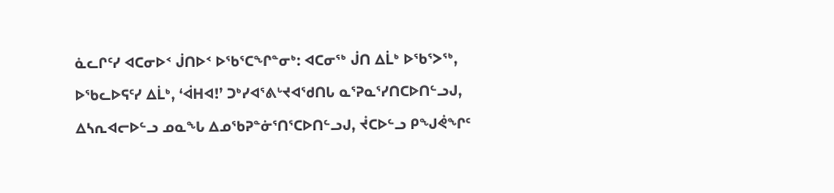ᓈᓚᒋᑦᓯ ᐊᑕᓂᐅᑉ ᒎᑎᐅᑉ ᐅᖃᕐᑕᖏᓐᓂᒃ: ᐊᑕᓂᖅ ᒎᑎ ᐃᒫᒃ ᐅᖃᕐᐳᖅ, ᐅᖃᓚᐅᕋᑦᓯ ᐃᒫᒃ, ‘ᐋᕼᐊ!’ ᑐᒃᓯᐊᕐᕕᒡᔪᐊᖁᑎᒐ ᓇᕐᕈᓇᕐᓯᑎᑕᐅᑎᓪᓗᒍ, ᐃᓴᕆᐊᓕᐅᓪᓗ ᓄᓇᖓ ᐃᓄᖃᕈᓐᓃᕐᑎᕐᑕᐅᑎᓪᓗᒍ, ᔫᑕᐅᓪᓗ ᑭᖑᕚᖏᑦ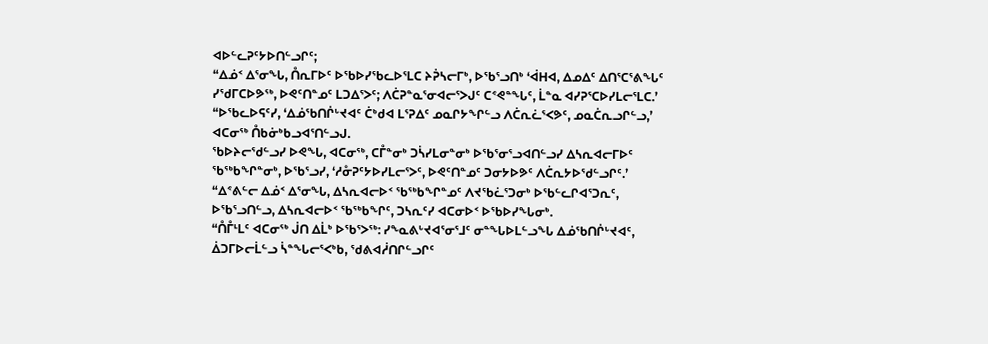ᐊᐅᓪᓚᕈᑦᔭᐅᑎᓪᓗᒋᑦ;
“ᐃᓅᑉ ᐃᕐᓂᖓ, ᑍᕆᒥᐅᑦ ᐅᖃᐅᓯᖃᓚᐅᕐᒪᑕ ᔨᕉᓴᓕᒥᒃ, ᐅᖃᕐᓗᑎᒃ ‘ᐋᕼᐊ, ᐃᓄᐃᑦ ᐃᑎᕐᑕᕐᕕᖓᑦ ᓯᖁᒥᑕᐅᕗᖅ, ᐅᕙᑦᑎᓐᓄᑦ ᒪᑐᐃᕐᐳᑦ; ᐱᑖᕈᓐᓇᕐᓂᐊᓕᕐᐳᒍᑦ ᑕᕝᕙᓐᖓᑦ, ᒫᓐᓇ ᐊᓯᕈᕐᑕᐅᓯᒪᓕᕐᒪᑕ.’
“ᐅᖃᓚᐅᕋᑦᓯ, ‘ᐃᓅᖃᑎᒌᒡᔪᐊᑦ ᑖᒃᑯᐊ ᒪᕐᕈᐃᑦ ᓄᓇᒋᔭᖏᓪᓗ ᐱᑖᕆᓛᕐᐸᕗᑦ, ᓄᓇᑖᕆᓗᒋᓪᓗ,’ ᐊᑕᓂᖅ ᑍᑲᓃᒃᑲᓗᐊᕐᑎᓪᓗᒍ.
ᖃᐅᔨᓕᖁᓪᓗᓯ ᐅᕙᖓ, ᐊᑕᓂᖅ, ᑕᒤᓐᓂᒃ ᑐᓵᓯᒪᓂᓐᓂᒃ ᐅᖃᕐᓂᕐᓗᐊᑎᓪᓗᓯ ᐃᓴᕆᐊᓕᒥᐅᑦ ᖃᖅᑲᖏᓐᓂᒃ, ᐅᖃᕐᓗᓯ, ‘ᓱᓁᕈᑦᔭᐅᓯᒪᓕᕐᐳᑦ, ᐅᕙᑦᑎᓐᓄᑦ ᑐᓂᔭᐅᕗᑦ ᐱᑖᕆᔭᐅᖁᓪᓗᒋᑦ.’
“ᐃᕝᕕᓪᓕ ᐃᓅᑉ ᐃᕐᓂᖓ, ᐃᓴᕆᐊᓕᐅᑉ ᖃᖅᑲᖏᓐᓄᑦ ᐱᔪᖃᓛᕐᑐᓂᒃ ᐅᖃᓪᓚᒋᐊᕐᑐᕆᑦ, ᐅᖃᕐᓗᑎᓪᓗ, ᐃᓴᕆᐊᓕᐅᑉ ᖃᖅᑲᖏᑦ, ᑐᓴᕆᑦᓯ ᐊᑕᓂᐅᑉ ᐅᖃᐅᓯᖓᓂᒃ.
“ᑍᒤᒻᒪᑦ ᐊᑕᓂᖅ ᒎᑎ ᐃᒫᒃ ᐅᖃᕐᐳᖅ: ᓯᖕᓇᕕᒡᔪᐊᕐᓂᕐᒧᑦ ᓂᓐᖓᐅᒪᓪᓗᖓ ᐃᓅᖃᑎᒌᒡᔪᐊᑦ, ᐄᑐᒥᐅᓕᒫᓪᓗ ᓵᓐᖓᓕᕐᐸᒃᑲ, ᖁᕕᐊᓲᑎᒋᓪᓗᒋᑦ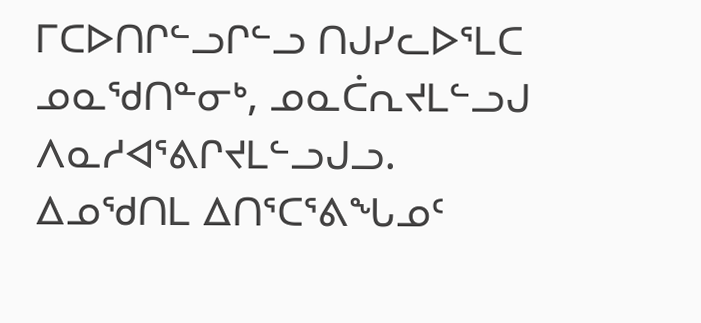ᒥᑕᐅᑎᒋᓪᓗᒋᓪᓗ ᑎᒍᓯᓚᐅᕐᒪᑕ ᓄᓇᖁᑎᓐᓂᒃ, ᓄᓇᑖᕆᔪᒪᓪᓗᒍ ᐱᓇᓱᐊᕐᕕᒋᔪᒪᓪᓗᒍᓗ.
ᐃᓄᖁᑎᒪ ᐃᑎᕐᑕᕐᕕᖓᓄᑦ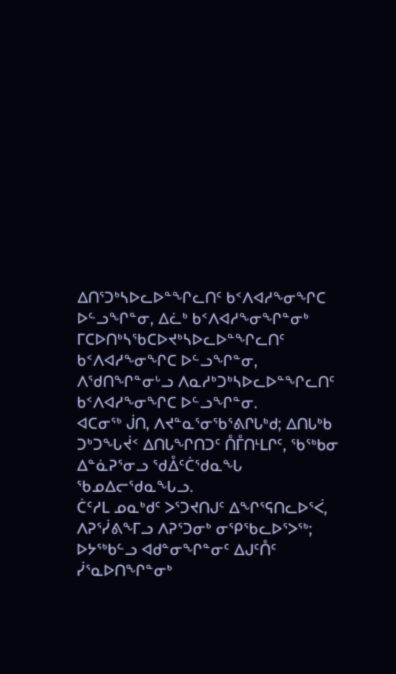ᐃᑎᕐᑐᒃᓴᐅᓚᐅᓐᖏᓚᑎᑦ ᑲᑉᐱᐊᓱᖕᓂᖏᑕ ᐅᓪᓗᖏᓐᓂ, ᐃᓛᒃ ᑲᑉᐱᐊᓱᖕᓂᖏᓐᓂᒃ ᒥᑕᐅᑎᒃᓴᖃᑕᐅᔪᒃᓴᐅᓚᐅᓐᖏᓚᑎᑦ ᑲᑉᐱᐊᓱᖕᓂᖏᑕ ᐅᓪᓗᖏᓐᓂ, ᐱᖁᑎᖏᓐᓂᒡᓗ ᐱᓇᓱᒃᑐᒃᓴᐅᓚᐅᓐᖏᓚᑎᑦ ᑲᑉᐱᐊᓱᖕᓂᖏᑕ ᐅᓪᓗᖏᓐᓂ.
ᐊᑕᓂᖅ ᒎᑎ, ᐱᔪᓐᓇᕐᓂᖃᕐᕕᒋᒐᒃᑯ; ᐃᑎᒐᒃᑲ ᑐᒃᑐᖓᔫᑉ ᐃᑎᒐᖏᑎᑐᑦ ᑍᒤᑎᒻᒪᒋᑦ, ᖃᖅᑲᓂ ᐃᓐᓈᕈᕐᓂᓗ ᖁᐂᑦᑖᖁᓇᖓ ᖃᓄᐃᓕᖁᓇᖓᓗ.
ᑖᑦᓱᒪ ᓄᓇᒃᑯᑦ ᐳᕐᑐᔪᑎᒍᑦ ᐃᖏᕐᕋᑎᓚᐅᕐᐹ, ᐱᕈᕐᓰᕕᖕᒥᓗ ᐱᕈᕐᑐᓂᒃ ᓂᕿᖃᓚᐅᕐᐳᖅ; ᐅᔭᖅᑲᓪᓗ ᐊᑯᓐᓂᖏᓐᓂᑦ ᐃᒍᑦᑍᑦ ᓰᕐᓇᐅᑎᖏᓐᓂᒃ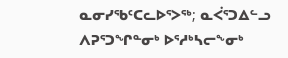ᓇᓂᓯᖃᑦᑕᓚᐅᕐᐳᖅ; ᓇᐹᕐᑐᐃᓪᓗ ᐱᕈᕐᑐᖏᓐᓂᒃ ᐅᕐᓱᒃᓴᓕᖕᓂᒃ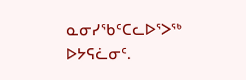ᓇᓂᓯᖃᑦᑕᓚᐅᕐᐳᖅ ᐅᔭᕋᓛᓂᑦ.